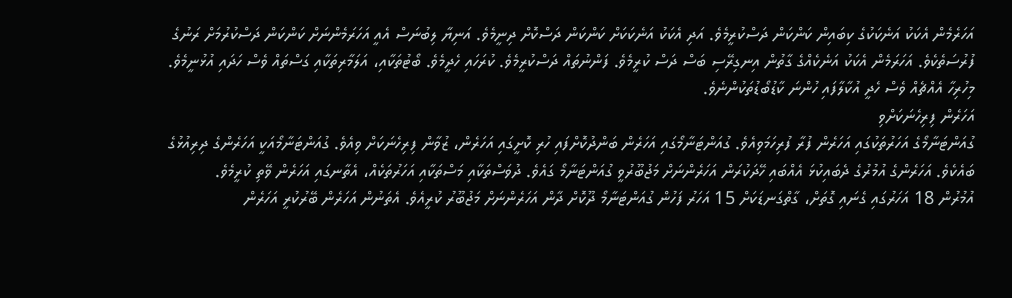އަހަރެމެން އެކަކު އަނެކަކުގެ ކިބައިން ކަންކަން ދަސްކުރީމެވެ. އަދި އެކަކު އަނެކަކަށް ކަންކަން ދަސްކޮށް ދިނީމެވެ. އަނިޔާ ލިބުނަސް އެއީ އަހަރަމެންނަށް ކަންކަން ދަސްކުރުމަށް ރަނުގެ ފުރުސަތެކެވެ. އަހަރަމެން އެކަކު އަނެކެއްގެ ގާތުން އިނގިރޭސި ބަސް ދަސް ކުރީމެވެ. ފަންނުތައް ދަސްކުރީމެވެ. ކުރަހައި ހެދީމެވެ. ބޯޓުތަކާއި، އަލަމާރިތަކާއި ގަސްތައް ވެސް ހަދައި އުޅުނީމެވެ. މިހުރިހާ އެއްޗެއް ވެސް ހެދީ އުކާލާފައި ހުންނަ ކާޑުބޯޑުތަކުންނެވެ.
އަހަރެން ފިރިހެނަކަށްވި
ގުއަންޓަނާމޯގެ އަހަރުތަކުގައި އަހަރެން ފުރާ ފުރިހަމަވިއެވެ. ގުއަންޓަނާމޯގައި އަހަރެން ބަންދުކޮށްފައި ހުރި ކޮށީގައި އަހަރެން، ޒުވާން ފިރިހެނަކަށް ވިއެވެ. ގުއަންޓަނާމޯއަކީ އަހަރެންގެ ދިރިއުޅުގެ ބައެކެވެ. އަހަރެންގެ އުމުރުގެ ދެބައިކުޅަ އެއްބައި ހޭދަކުރަން އަހަރެންނަށް މަޖުބޫރުވީ ގުއަންޓަނާމޯ ގައެވެ. ދުވަސްތަކާއި މަސްތަކާއި އަހަރުތަކެއް، އެތާނގައި އަހަރެން ވޭތި ކުރީމެވެ.
އުމުރުން 18 އަހަރުގައި ގެނައި ގޮތަށް، ގާތްގަނޑަކަށް 15 އަހަރު ފަހުން ގުއަންޓަނާމޯ ދޫކޮށް ދާން އަހަރެންނަށް މަޖުބޫރު ކުރީއެވެ. އެތަނުން އަހަރެން ބޭރުކުރީ އަހަރެން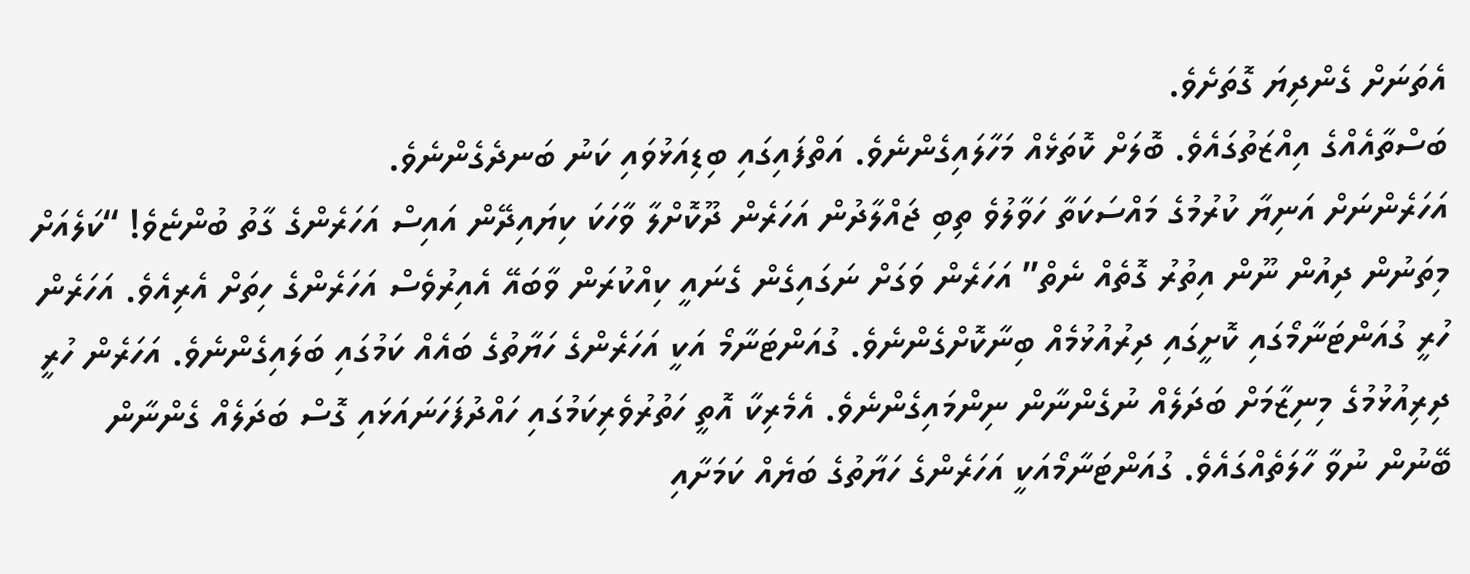އެތަނަށް ގެންދިޔަ ގޮތަށެވެ.
ބަސްތާއެއްގެ އިއްޒަތުގައެވެ. ބޮލަށް ކޮތަޅެއް މަހާލައިގެންނެވެ. އަތްފައިގައި ބިޑިއަޅުވައި ކަނު ބަނދެގެންނެވެ.
އަހަރެންނަށް އަނިޔާ ކުރުމުގެ މައްސަކަތާ ހަވާލުވެ ތިބި ޖައްލާދުން އަހަރެން ދޫކޮށްލާ ވާހަކަ ކިޔައިދޭން އައިސް އަހަރެންގެ ގާތު ބުންޏެވެ! “ކަލެއަށް މިތަނުން ދިއުން ނޫން އިތުރު ގޮތެއް ނެތް” އަހަރެން ވަގަށް ނަގައިގެން ގެނައީ ކިއްކުރަން ވާބައޭ އެއިރުވެސް އަހަރެންގެ ހިތަށް އެރިއެވެ. އަހަރެން ހުރީ ގުއަންޓަނާމޯގައި ކޮށީގައި ދިރުއުޅުމެއް ބިނާކޮށްގެންނެވެ. ގުއަންޓަނާމޯ އަކީ އަހަރެންގެ ހަޔާތުގެ ބައެއް ކަމުގައި ބަލައިގެންނެވެ. އަހަރެން ހުރީ ދިރިއުޅުމުގެ މިނިޒާމަށް ބަދަލެއް ނުގެންނާން ނިންމައިގެންނެވެ. އެމެރިކާ އޮތީ ހަތުރުވެރިކަމުގައި ހައްދުފަހަނައަޅައި ގޮސް ބަދަލެއް ގެންނާން ބޭނުން ނުވާ ހާލަތެއްގައެވެ. ގުއަންޓަނާމޯއަކީ އަހަރެންގެ ހަޔާތުގެ ބަޔެއް ކަމަށާއި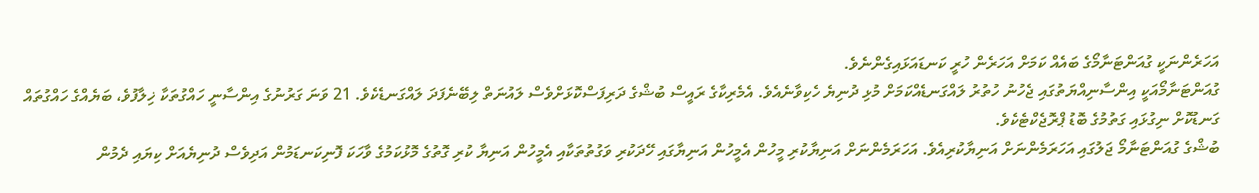އަހަރެންނަކީ ގުއަންޓަނާމޯގެ ބައެއް ކަމަށް އަހަރެން ހުރީ ކަނޑައަޅައިގެންނެވެ.
ގުއަންޓަނާމޯއަކީ އިންސާނިއްޔަތުގައި ޖެހުނު ހުތުރު ލައްގަނޑެއްކަމަށް މުޅި ދުނިޔެ ހެކިވާނެއެވެ. އެމެރިކާގެ ރައީސް ބުޝްގެ ދަރިފަސްކޮޅަށްވެސް ލައުނަތް ލިބޭނެފަދަ ލައްގަނޑެކެވެ. 21 ވަނަ ގަރުނުގެ އިންސާނީ ހައްގުތަކާ ޚިލާފުވެ، ބަޔެއްގެ ހައްގުތައް ގަނޑުކޮށް ނިގުޅައި ގަތުމުގެ ބޮޑު ޕްރޮޖެކްޓެކެވެ.
ބުޝްގެ ގުއަންޓަނާމޯ ޖަލުގައި އަހަރަމެންނަށް އަނިޔާކުރިއެވެ. އަހަރަމެންނަށް އަނިޔާކުރި މީހުން އެމީހުން އަނިޔާގައި ހޭދަކުރި ވަގުތުތަކާއި އެމީހުން އަނިޔާ ކުރި ގޮތުގެ މޮޅުކަމުގެ ވާހަކަ ފޮނިކަނޑަމުން އަދިވެސް ދުނިޔެއަށް ކިޔައި ދެމުން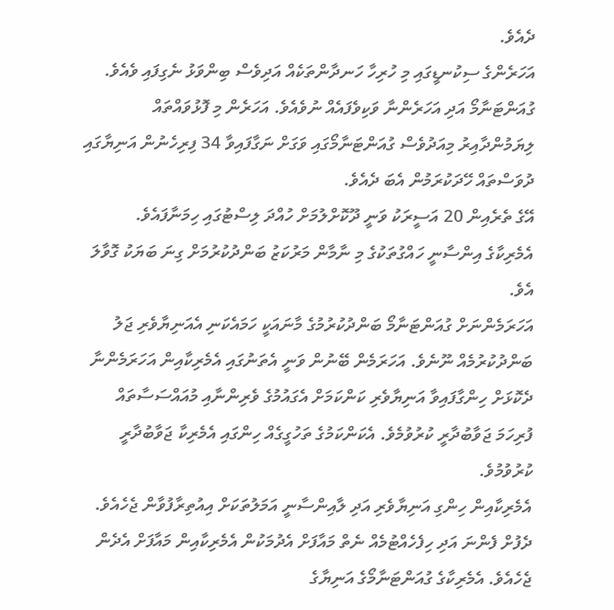ދެއެވެ.
އަހަރެންގެ ސިކުނޑީގައި މި ހުރިހާ ހަނދާންތަކެއް އަދިވެސް ބިންވަޅު ނެގިފައި ވެއެވެ. ގުއަންޓަނާމޯ އަދި އަހަރެންނާ ވަކިވެފައެއް ނުވެއެވެ. އަހަރެން މި ފޮޅުވައްތައް ލިޔަމުންދާއިރު މިއަދުވެސް ގުއަންޓަނާމޯގައި ވަގަށް ނަގާފައިވާ 34 ފިރިހެނުން އަނިޔާގައި ދުވަސްތައް ހޭދަކުރަމުން އެބަ ދެއެވެ.
އޭގެ ތެރެއިން 20 އަސީރަކު ވަނީ ދޫކޮށްލުމަށް ހުއްދަ ލިސްޓުގައި ހިމަނާފައެވެ.
އެމެރިކާގެ އިންސާނީ ހައްގުތަކުގެ މި ނާމާން މަރުކަޒު ބަންދުކުރުމަށް ގިނަ ބަޔަކު ގޮވާލަ އެވެ.
އަހަރަމެންނަށް ގުއަންޓަނާމޯ ބަންދުކުރުމުގެ މާނައަކީ ހަމައެކަނި އެއަނިޔާވެރި ޖަލު ބަންދުކުރުމެއް ނޫނެވެ. އަހަރަމެން ބޭނުން ވަނީ އެތަނުގައި އެމެރިކާއިން އަހަރަމެންނާ ދެކޮޅަށް ހިންގާފައިވާ އަނިޔާވެރި ކަންކަމަށް އެގައުމުގެ ވެރިންނާއި މުއައްސަސާތައް ފުރިހަމަ ޖަވާބުދާރީ ކުރުވުމެވެ. އެކަންކަމުގެ ތަހުގީގެއް ހިންގައި އެމެރިކާ ޖަވާބުދާރީ ކުރުވުމުވެ.
އެމެރިކާއިން ހިންގި އަނިޔާވެރި އަދި ލާއިންސާނީ އަމަލުތަކަށް އިއުތިރާފުވާން ޖެހެއެވެ. ދެފުށް ފެންނަ އަދި ހިފެހެއްޓުމެއް ނެތް މައާފަށް އެދުމަކުން އެމެރިކާއިން މައާފަށް އެދެން ޖެހެއެވެ. އެމެރިކާގެ ގުއަންޓަނާމޯގެ އަނިޔާގެ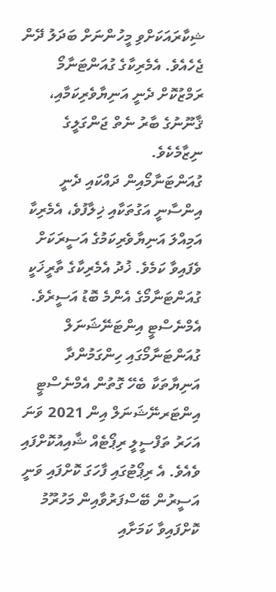ޝިކާރައަކަށްވި މީހުންނަށް ބަދަލު ދޭން ޖެހެއެވެ. އެމެރިކާގެ ގުއަންޓަނާމޯ ރަމްޒުކޮށް ދެނީ އަނިޔާވެރިކަމާއި، ޤާނޫނުގެ ބާރު ނެތް ޖަންގަލީގެ ނިޒާމެކެވެ.
ގުއަންޓަނާމޯއިން ދައްކައި ދެނީ އިންސާނީ އަގުތަކާއި ޚިލާފުވެ، އެމެރިކާ އަމިއްލަ އަނިޔާވެރިކަމުގެ އަސީރަކަށް ވެފައިވާ ކަމެވެ. ޚުދު އެމެރިކާގެ ތާރީޚަކީ ގުއަންޓަނާމޯގެ އެންމެ ބޮޑު އަސީރެވެ.
އެމްނެސްޓީ އިންޓަނޭޝަނަލް
ގުއަންޓަނާމޯގައި ހިންގަމުންދާ އަނިޔާތަކާ ބެހޭ ގޮތުން އެމްނެސްޓީ އިންޓަރނޭޝަނަލް އިން 2021 ވަނަ އަހަރު ތަފްސީލީ ރިޕޯޓެއް ޝާއިއުކޮށްފައި ވެއެވެ. އެ ރިޕޯޓުގައި ފާހަގަ ކޮށްފައި ވަނީ އަސީރުން ބޭސްފަރުވާއިން މަހުރޫމު ކޮށްފައިވާ ކަމަށާއި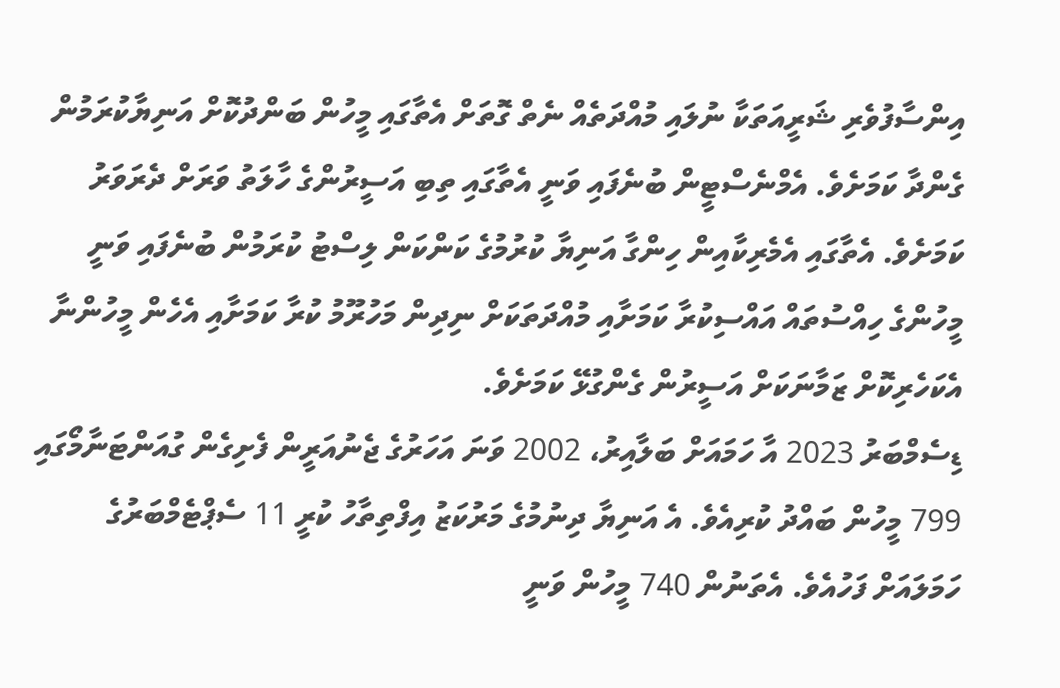އިންސާފުވެރި ޝަރީއަތަކާ ނުލައި މުއްދަތެއް ނެތް ގޮތަށް އެތާގައި މީހުން ބަންދުކޮށް އަނިޔާކުރަމުން ގެންދާ ކަމަށެވެ. އެމްނެސްޓީން ބުނެފައި ވަނީ އެތާގައި ތިބި އަސީރުންގެ ހާލަތު ވަރަށް ދެރަވަރު ކަމަށެވެ. އެތާގައި އެމެރިކާއިން ހިންގާ އަނިޔާ ކުރުމުގެ ކަންކަން ލިސްޓު ކުރަމުން ބުނެފައި ވަނީ މީހުންގެ ހިއްސުތައް އައްސިކުރާ ކަމަށާއި މުއްދަތަކަށް ނިދިން މަހުރޫމު ކުރާ ކަމަށާއި އެހެން މީހުންނާ އެކަހެރިކޮށް ޒަމާނަކަށް އަސީރުން ގެންގުޅޭ ކަމަށެވެ.
ޑިސެމްބަރު 2023 އާ ހަމައަށް ބަލާއިރު، 2002 ވަނަ އަހަރުގެ ޖެނުއަރީން ފެށިގެން ގުއަންޓަނާމޯގައި 799 މީހުން ބައްދު ކުރިއެވެ. އެ އަނިޔާ ދިނުމުގެ މަރުކަޒު އިފްތިތާހު ކުރީ 11 ސެޕްޓެމްބަރުގެ ހަމަލައަށް ފަހުއެވެ. އެތަނުން 740 މީހުން ވަނީ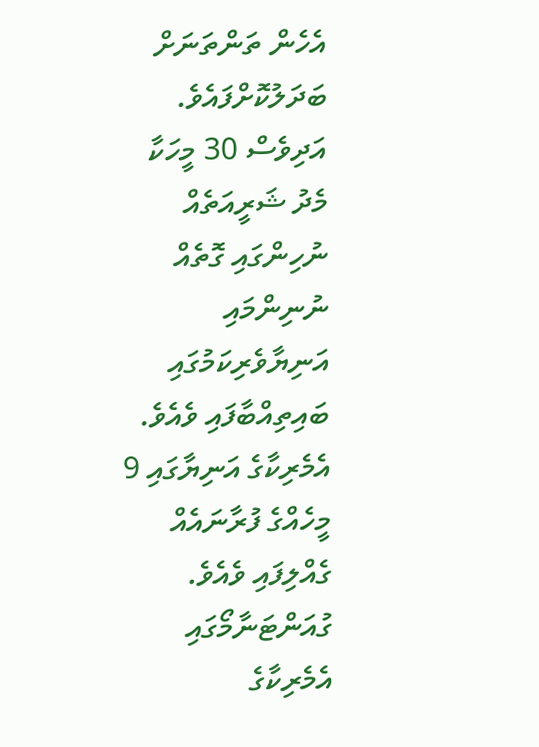އެހެން ތަންތަނަށް ބަދަލުކޮށްފައެވެ. އަދިވެސް 30 މީހަކާ މެދު ޝަރީއަތެއް ނުހިންގައި ގޮތެއް ނުނިންމައި އަނިޔާވެރިކަމުގައި ބައިތިއްބާފައި ވެއެވެ. އެމެރިކާގެ އަނިޔާގައި 9 މީހެއްގެ ފުރާނައެއް ގެއްލިފައި ވެއެވެ.
ގުއަންޓަނާމޯގައި އެމެރިކާގެ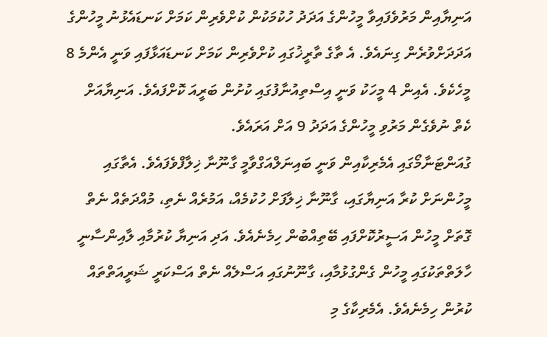އަނިޔާއިން މަރުވެފައިވާ މީހުންގެ އަދަދު ހުކުމަކުން ކުށްވެރިން ކަމަށް ކަނޑައެޅުނު މީހުންގެ އަދަދަށްވުރެން ގިނައެވެ. އެ ތާގެ ތާރީޚުގައި ކުށްވެރިން ކަމަށް ކަނޑައަޅާފައި ވަނީ އެންމެ 8 މީހެކެވެ. އެއިން 4 މީހަކު ވަނީ އިސްތިއުނާފުގައި ކުށުން ބަރީއަ ކޮށްފައެވެ. އަނިޔާއަށް ކެތް ނުވެގެން މަރުވި މީހުންގެ އަދަދު 9 އަށް އަރައެވެ.
ގުއަންޓަނާމޯގައި އެމެރިކާއިން ވަނީ ބައިނަލްއަގްވާމީ ގާނޫނާ ޚިލާފްވެފައެވެ. އެތާގައި މީހުންނަށް ކުރާ އަނިޔާގައި، ގާނޫނާ ޚިލާފަށް ހުކުމެއް، އަމުރެއް ނެތި، މުއްދަތެއް ނެތް ގޮތަށް މީހުން އަސީރުކޮށްފައި ބޭތިއްބުން ހިމެނެއެވެ. އަދި އަނިޔާ ކުރުމާއި ލާއިންސާނީ ހާލަތްތަކުގައި މީހުން ގެންގުޅުމާއި، ގާނޫނުގައި އަސްލެއް ނެތް އަސްކަރީ ޝަރީއަތްތައް ކުރުން ހިމެނެއެވެ. އެމެރިކާގެ މި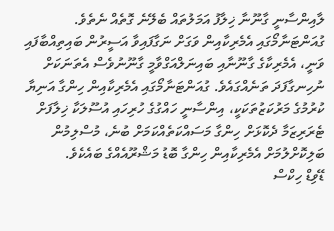ލާއިންސާނީ ގާނޫނާ ޚިލާފު އަމަލުތައް ބެލޭނެ ގޮތެއް ނެތެވެ.
ގުއަންޓަނާމޯގައި އެމެރިކާއިން ވަގަށް ނަގާފައިވާ އަސީރުން ބައިތިއްބާފައި ވަނީ، އެމެރިކާގެ ގާނޫނާއި ބައިނަލްއަގްވާމީ ގާނޫނުވެސް އެތަނަކަށް ނުހިނގާފަދަ ތަނެއްގައެވެ. ގުއަންޓަނާމޯގައި އެމެރިކާއިން ހިންގާ އަނިޔާ ކުރުމުގެ މަރުކަޒުތަކަކީ، އިންސާނީ ހައްގުގެ ހުރިހައި އުސޫލަކާ ޚިލާފަށް ޓެރަރިޒަމާ ދެކޮޅަށް ހިންގާ މަސައްކަތެއްކަމަށް ބުނެ، މުސްލިމުން ބަލިކޮށްލުމަށް އެމެރިކާއިން ހިންގާ ބޮޑު މަޝްރޫއެއްގެ ބައެކެވެ.
ޑޭވިޑް ހިކްސް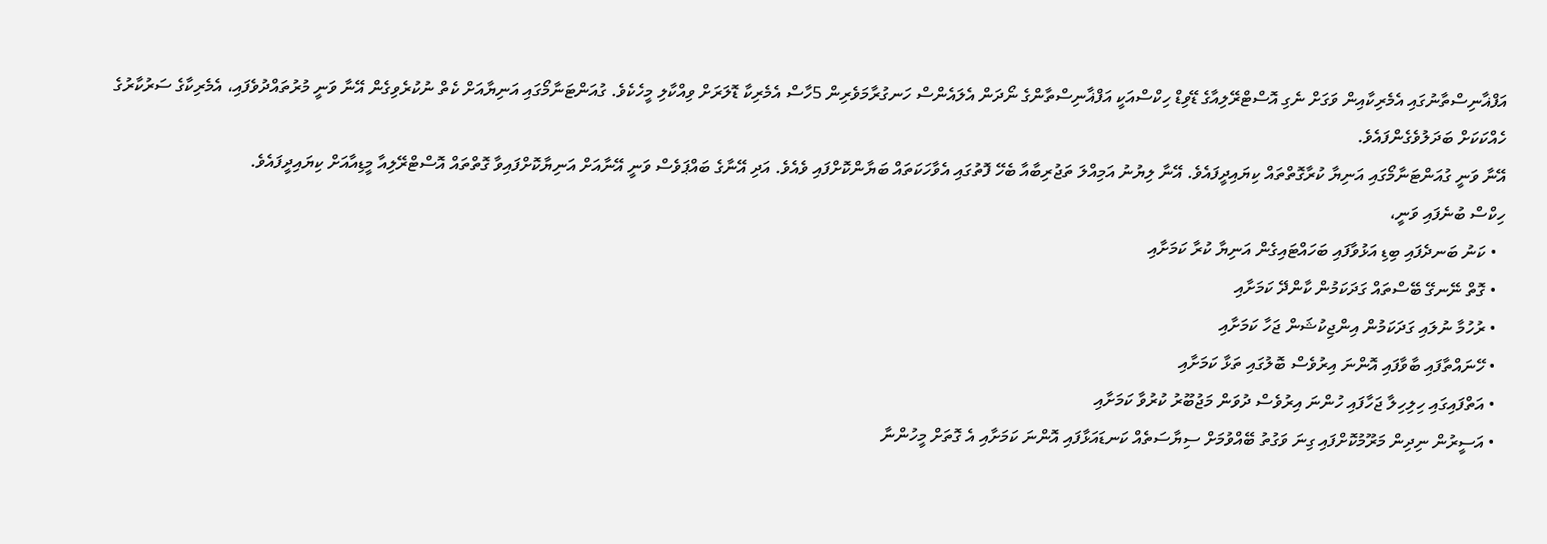އަފްޣާނިސްތާނުގައި އެމެރިކާއިން ވަގަށް ނެގި އޮސްޓްރޭލިއާގެ ޑޭވިޑް ހިކްސްއަކީ އަފްޣާނިސްތާންގެ ނޯދަން އެލައެންސް ހަނގުރާމަވެރިން 5ހާސް އެމެރިކާ ޑޮލަރަށް ވިއްކާލި މީހެކެވެ. ގުއަންޓަނާމޯގައި އަނިޔާއަށް ކެތް ނުކުރެވިގެން އޭނާ ވަނީ މުރުތައްދުވެފައި، އެމެރިކާގެ ސަރުކާރުގެ ހެއްކަކަށް ބަދަލުވެގެންފައެވެ.
އޭނާ ވަނީ ގުއަންޓަނާމޯގައި އަނިޔާ ކުރާގޮތްތައް ކިޔައިދީފައެވެ. އޭނާ ލިޔުނު އަމިއްލަ ތަޖުރިބާއާ ބެހޭ ފޮތުގައި އެވާހަކަތައް ބަޔާންކޮށްފައި ވެއެވެ. އަދި އޭނާގެ ބައްޕަވެސް ވަނީ އޭނާއަށް އަނިޔާކޮށްފައިވާ ގޮތްތައް އޮސްޓްރޭލިއާ މީޑިއާއަށް ކިޔައިދީފައެވެ.
ހިކްސް ބުނެފައި ވަނީ،
  • ކަނު ބަނދެފައި ބިޑި އަޅުވާފައި ބަހައްޓައިގެން އަނިޔާ ކުރާ ކަމަށާއި
  • ގޮތް ނޭނގޭ ބޭސްތައް ގަދަކަމުން ކާންދޭ ކަމަށާއި
  • ރުހުމާ ނުލައި ގަދަކަމުން އިންޖިކުޝަން ޖަހާ ކަމަށާއި
  • ހޭނައްތާފައި ބާވާފައި އޮންނަ އިރުވެސް ބޮލުގައި ތަޅާ ކަމަށާއި
  • އަތްފައިގައި ހިލިހިލާ ޖަހާފައި ހުންނަ އިރުވެސް ދުވަން މަޖުބޫރު ކުރުވާ ކަމަށާއި
  • އަސީރުން ނިދިން މަރޫމުކޮށްފައި ގިނަ ވަގުތު ބޭއްވުމަށް ސިޔާސަތެއް ކަނޑައަޅާފައި އޮންނަ ކަމަށާއި އެ ގޮތަށް މީހުންނާ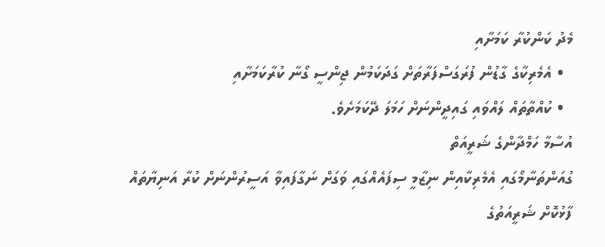މެދު ކަންކުރާ ކަމަށާއި
  • އެމެރިކާގެ ގާޑުން ފުރަގަސްފަރާތަށް ގަދަކަމުން ޖިންސީ ގޯނާ ކުރާކަމަށާއި
  • ކުއްތާތައް ލައްވައި ގައިދީންނަށް ހަމަލަ ދޭކަމަށެވެ.
އުސާމާ ހަމްދާންގެ ޝަރީއަތް
ގުއަންތަނާމޯގައި އެމެރިކާއިން ނިޒާމީ ސިފައެއްގައި ވަގަށް ނަގާފައިވާ އަސީރުންނަށް ކުރާ އަނިޔާތައް ފާޅުކޮށް ޝަރީއަތުގެ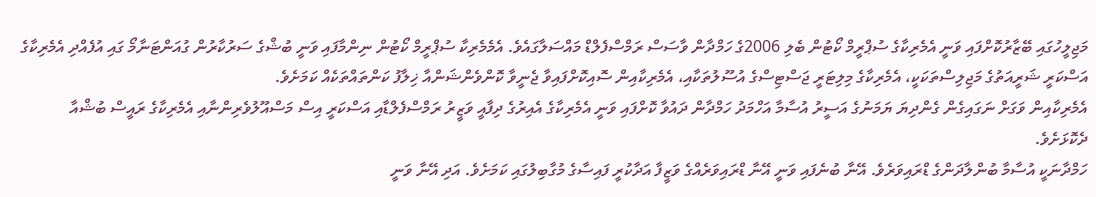މަޖިލީހުގައި ބޭޒާރުކޮށްފައި ވަނީ އެމެރިކާގެ ސުޕްރީމް ކޯޓުން ބެލި 2006ގެ ހަމްދާން ވާސަސް ރަމްސްފެލްޑް މައްސަލާގައެވެ. އެމެމެރިކާ ސުޕްރީމް ކޯޓުން ނިންމާފައި ވަނީ ބުޝްގެ ސަރުކާރުން ގުއަންޓަނާމޯ ގައި އުފެއްދި އެމެރިކާގެ އަސްކަރީ ޝަރީއަތުގެ މަޖިލިސްތަކަކީ، އެމެރިކާގެ މިލިޓަރީ ޖަސްޓިސްގެ އުސޫލުތަކާއި، އެމެރިކާއިން ސޮއިކޮށްފައިވާ ޖެނީވާ ކޮންވެންޝަންއާ ޚިލާފު ކަންތައްތަކެއް ކަމަށެވެ.
އެމެރިކާއިން ވަގަށް ނަގައިގެން ގެންދިޔަ ޔަމަނުގެ އަސީރު އުސާމާ އަހްމަދު ހަމްދާން ދައުވާ ކޮށްފައި ވަނީ އެމެރިކާގެ އެއިރުގެ ދިފާއީ ވަޒީރު ރަމްސްފެލްޑާއި އަސްކަރީ އިސް މަސްއޫލުވެރިންނާއި އެމެރިކާގެ ރައީސް ބުޝްއާ ދެކޮޅަށެވެ.
ހަމްދާނަކީ އުސާމާ ބުންލާދަންގެ ޑްރައިވަރެވެ. އޭނާ ބުނެފައި ވަނީ އޭނާ ޑްރައިވަރެއްގެ ވަޒީފާ އަދާކުރީ ފައިސާގެ މުގާބިލުގައި ކަމަށެވެ. އަދި އޭނާ ވަނީ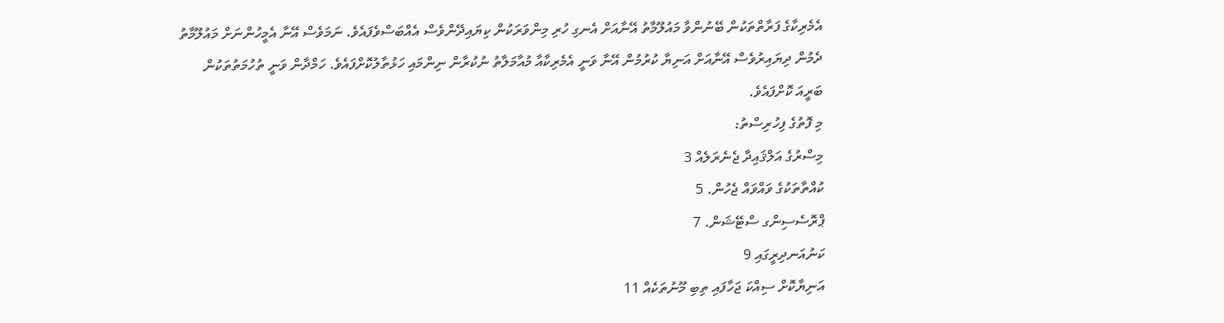އެމެރިކާގެ ފަރާތްތަކުން ބޭނުންވާ މައުލޫމާތު އޭނާއަށް އެނގި ހުރި މިންވަރަކުން ކިޔައިދޭންވެސް އެއްބަސްވެފައެވެ. ނަމަވެސް އޭނާ އެމީހުންނަށް މައުލޫމާތު ދެމުން ދިޔައިރުވެސް އޭނާއަށް އަނިޔާ ކުރުމުން އޭނާ ވަނީ އެމެރިކާއާ މުއާމަލާތު ނުކުރާން ނިންމައި ހަޅުތާލުކޮށްފައެވެ. ހަމްދާން ވަނީ ތުހުމަތުތަކުން ބަރީއަ ކޮށްފައެވެ.
މި ފޮތުގެ ފިހުރިސްތު:
މިސްރުގެ އަލްޤައިދާ ޖެނެރަލެއް 3
ކުއްތާތަކުގެ ވައްވައް ޖެހުން. 5
ޕްރޮސެސިންގ ސްޓޭޝަން. 7
ކަނުއަނދިރީގައި 9
އަނިޔާކޮށް ސިއްކަ ޖަހާފައި ތިބި މޫނުތަކެއް 11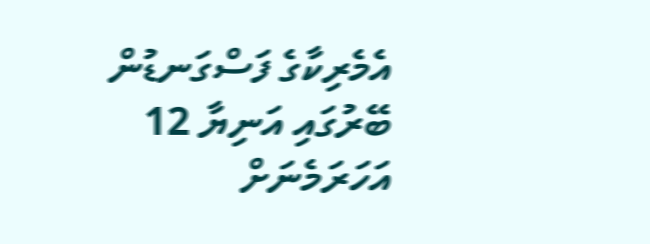އެމެރިކާގެ ފަސްގަނޑުން ބޭރުގައި އަނިޔާ 12
އަހަރަމެނަށް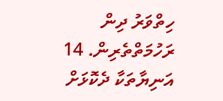ހިތްވަރު ދިން ރަހުމަތްތެރިން. 14
އަނިޔާތަކާ ދެކޮޅަށް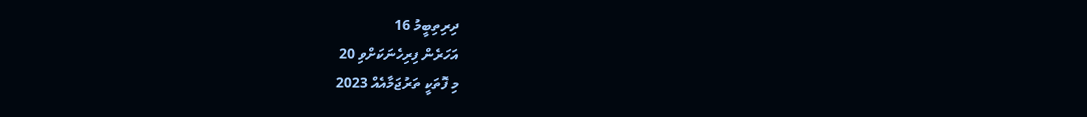ދިރިތިބީމު 16
އަހަރެން ފިރިހެނަކަށްވި 20
މި ފޮތަކީ ތަރުޖަމާއެއް 2023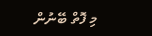މި ފޮތް ބޭނުން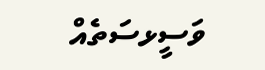ވަސީޅސަތެއް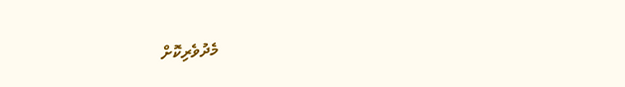މެދުވެރިކޮށް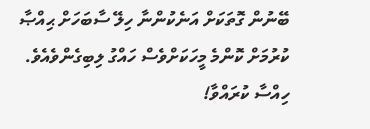ބޭނުން ގޮތަކަށް އަނެކުންނާ ހިލޭ ސާބަހަށް ޙިއްޞާ ކުރުމަށް ކޮންމެ މީހަކަށްވެސް ހައްގު ލިބިގެންވެއެވެ.
ހިއްސާ ކުރައްވާ!